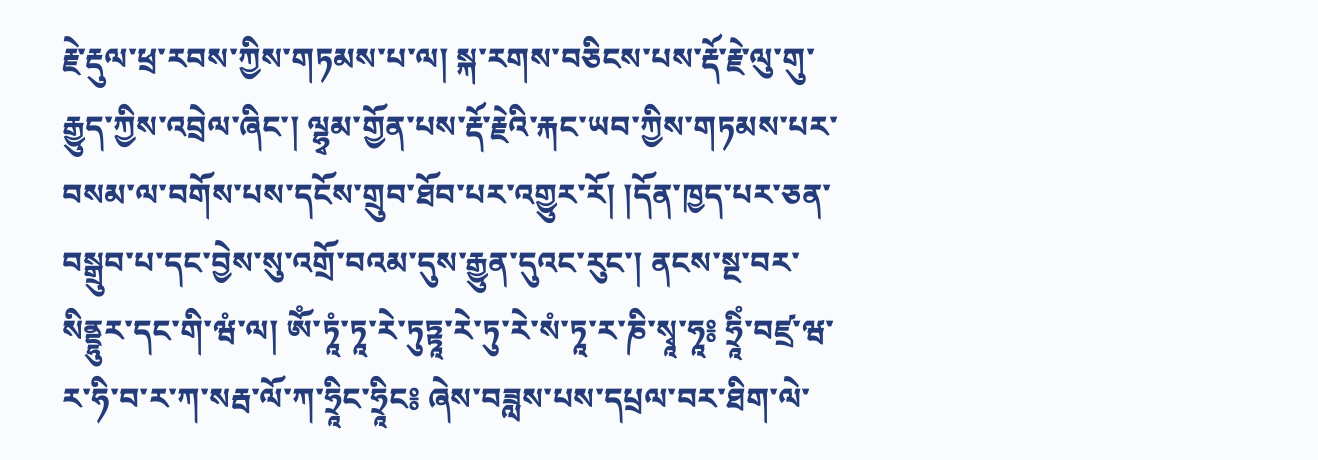རྗེ་རྡུལ་ཕྲ་རབས་ཀྱིས་གཏམས་པ་ལ། སྐ་རགས་བཅིངས་པས་རྡོ་རྗེ་ལུ་གུ་རྒྱུད་ཀྱིས་འབྲེལ་ཞིང་། ལྷྭམ་གྱོན་པས་རྡོ་རྗེའི་རྐང་ཡབ་ཀྱིས་གཏམས་པར་བསམ་ལ་བགོས་པས་དངོས་གྲུབ་ཐོབ་པར་འགྱུར་རོ། །དོན་ཁྱད་པར་ཅན་བསྒྲུབ་པ་དང་བྱེས་སུ་འགྲོ་བའམ་དུས་རྒྱུན་དུའང་རུང་། ནངས་སྔ་བར་སིནྡྷུར་དང་གི་ཝཾ་ལ། ཨོཾ་ཏཱཾ་ཏཱ་རེ་ཏུཏྟཱ་རེ་ཏུ་རེ་སཾ་ཏཱ་ར་ཎི་སྭཱ་ཧཱ༔ ཧྲཱིཾ་བཛྲ་ཝ་ར་ཧི་བ་ར་ཀ་སརྦ་ལོ་ཀ་ཧྲཱིང་ཧྲཱིང༔ ཞེས་བཟླས་པས་དཔྲལ་བར་ཐིག་ལེ་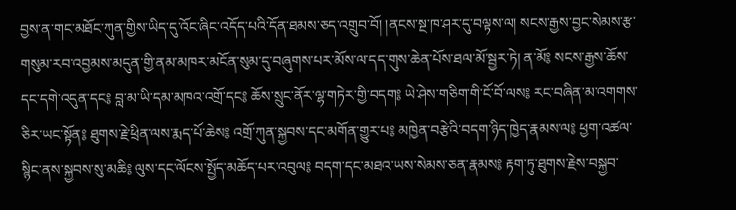བྱས་ན་གང་མཐོང་ཀུན་གྱིས་ཡིད་དུ་འོང་ཞིང་འདོད་པའི་དོན་ཐམས་ཅད་འགྲུབ་བོ། །ནངས་སྔ་ཁ་ཤར་དུ་བལྟས་ལ། སངས་རྒྱས་བྱང་སེམས་རྩ་གསུམ་རབ་འབྱམས་མདུན་གྱི་ནམ་མཁར་མངོན་སུམ་དུ་བཞུགས་པར་མོས་ལ་དད་གུས་ཆེན་པོས་ཐལ་མོ་སྦྱར་ཏེ། ན་མོ༔ སངས་རྒྱས་ཆོས་དང་དགེ་འདུན་དང༔ བླ་མ་ཡི་དམ་མཁའ་འགྲོ་དང༔ ཆོས་སྲུང་ནོར་ལྷ་གཏེར་གྱི་བདག༔ ཡེ་ཤེས་གཅིག་གི་ངོ་བོ་ལས༔ རང་བཞིན་མ་འགགས་ཅིར་ཡང་སྟོན༔ ཐུགས་རྗེ་ཕྲིན་ལས་རྨད་པོ་ཆེས༔ འགྲོ་ཀུན་སྐྱབས་དང་མགོན་གྱུར་པ༔ མཁྱེན་བརྩེའི་བདག་ཉིད་ཁྱེད་རྣམས་ལ༔ ཕྱག་འཚལ་སྙིང་ནས་སྐྱབས་སུ་མཆི༔ ལུས་དང་ལོངས་སྤྱོད་མཆོད་པར་འབུལ༔ བདག་དང་མཐའ་ཡས་སེམས་ཅན་རྣམས༔ རྟག་ཏུ་ཐུགས་རྗེས་བསྐྱབ་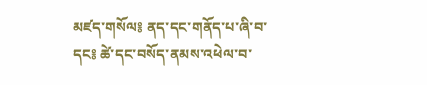མཛད་གསོལ༔ ནད་དང་གནོད་པ་ཞི་བ་དང༔ ཚེ་དང་བསོད་ནམས་འཕེལ་བ་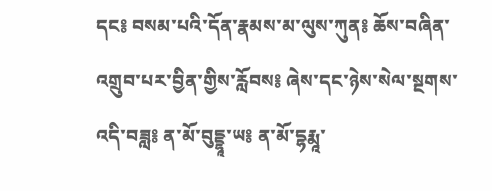དང༔ བསམ་པའི་དོན་རྣམས་མ་ལུས་ཀུན༔ ཆོས་བཞིན་འགྲུབ་པར་བྱིན་གྱིས་རློབས༔ ཞེས་དང་ཉེས་སེལ་སྔགས་འདི་བཟླ༔ ན་མོ་བུདྡྷཱ་ཡ༔ ན་མོ་དྷརྨཱ་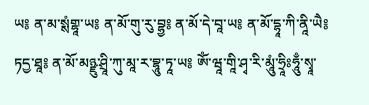ཡ༔ ན་མ་སྶཾགྷཱ་ཡ༔ ན་མོ་གུ་རུ་བྷྱ༔ ན་མོ་དེ་བཱ་ཡ༔ ན་མོ་དྷཱ་ཀི་ནཱི་ཡཻ༔ ཏདྱ་ཐཱ༔ ན་མོ་མཉྫུ་ཤྲཱི་ཀུ་མཱ་ར་བྷཱུ་ཏཱ་ཡ༔ ཨོཾ་ཝཱ་གཱི་ཤྭ་རི་མཱུཾ་ཧྲཱིཿཧཱུྃ་སྭཱ་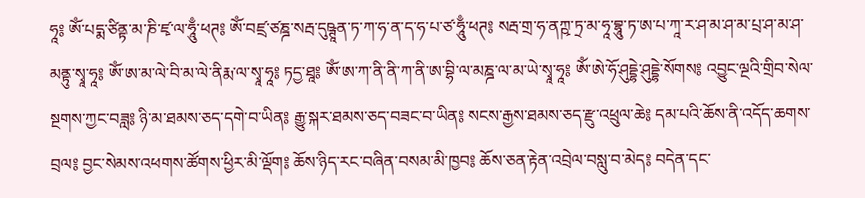ཧཱ༔ ཨོཾ་པདྨ་ཙིནྟ་མ་ཎི་ཛྭ་ལ་ཧཱུྃ་ཕཊ༔ ཨོཾ་བཛྲ་ཙཎྜ་སརྦ་དུཥྚཱན་ཏ་ཀ་ཧ་ན་ད་ཧ་པ་ཙ་ཧཱུྃ་ཕཊ༔ སརྦ་གྲ་ཧ་ནཀྵ་ཏྲ་མ་ཧཱ་བྷཱུ་ཏ་ཨ་པ་ཀཱ་ར་ཤ་མ་ཤ་མ་པྲ་ཤ་མ་ཤ་མནྟུ་སྭཱ་ཧཱ༔ ཨོཾ་ཨ་མ་ལེ་བི་མ་ལེ་ནིརྨ་ལ་སྭཱ་ཧཱ༔ ཏདྱ་ཐཱ༔ ཨོཾ་ཨ་ཀ་ནི་ནི་ཀ་ནི་ཨ་བྷི་ལ་མཎྜ་ལ་མ་ཡེ་སྭཱ་ཧཱ༔ ཨོཾ་ཨེ་ཧོ་ཤུདྡྷེ་ཤུདྡྷེ་སོགས༔ འབྱུང་ལྔའི་གྲིབ་སེལ་སྔགས་ཀྱང་བཟླ༔ ཉི་མ་ཐམས་ཅད་དགེ་བ་ཡིན༔ རྒྱུ་སྐར་ཐམས་ཅད་བཟང་བ་ཡིན༔ སངས་རྒྱས་ཐམས་ཅད་རྫུ་འཕྲུལ་ཆེ༔ དམ་པའི་ཆོས་ནི་འདོད་ཆགས་བྲལ༔ བྱང་སེམས་འཕགས་ཚོགས་ཕྱིར་མི་ལྡོག༔ ཆོས་ཉིད་རང་བཞིན་བསམ་མི་ཁྱབ༔ ཆོས་ཅན་རྟེན་འབྲེལ་བསླུ་བ་མེད༔ བདེན་དང་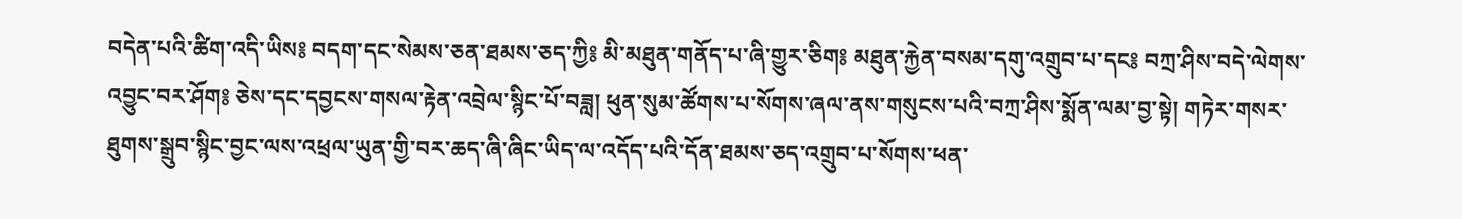བདེན་པའི་ཚིག་འདི་ཡིས༔ བདག་དང་སེམས་ཅན་ཐམས་ཅད་ཀྱི༔ མི་མཐུན་གནོད་པ་ཞི་གྱུར་ཅིག༔ མཐུན་རྐྱེན་བསམ་དགུ་འགྲུབ་པ་དང༔ བཀྲ་ཤིས་བདེ་ལེགས་འབྱུང་བར་ཤོག༔ ཅེས་དང་དབྱངས་གསལ་རྟེན་འབྲེལ་སྙིང་པོ་བཟླ། ཕུན་སུམ་ཚོགས་པ་སོགས་ཞལ་ནས་གསུངས་པའི་བཀྲ་ཤིས་སྨོན་ལམ་བྱ་སྟེ། གཏེར་གསར་ཐུགས་སྒྲུབ་སྙིང་བྱང་ལས་འཕྲལ་ཡུན་གྱི་བར་ཆད་ཞི་ཞིང་ཡིད་ལ་འདོད་པའི་དོན་ཐམས་ཅད་འགྲུབ་པ་སོགས་ཕན་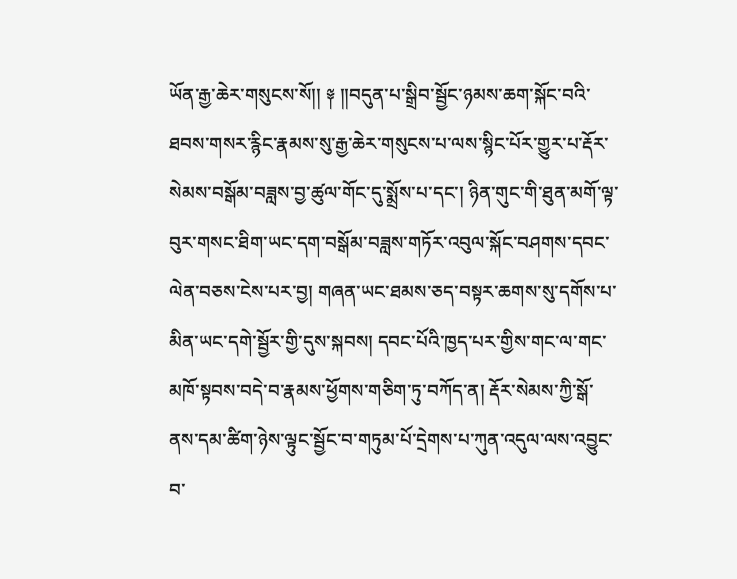ཡོན་རྒྱ་ཆེར་གསུངས་སོ།། ༈ །།བདུན་པ་སྒྲིབ་སྦྱོང་ཉམས་ཆག་སྐོང་བའི་ཐབས་གསར་རྙིང་རྣམས་སུ་རྒྱ་ཆེར་གསུངས་པ་ལས་སྙིང་པོར་གྱུར་པ་རྡོར་སེམས་བསྒོམ་བཟླས་བྱ་ཚུལ་གོང་དུ་སྨྲོས་པ་དང་། ཉིན་གུང་གི་ཐུན་མགོ་ལྟ་བུར་གསང་ཐིག་ཡང་དག་བསྒོམ་བཟླས་གཏོར་འབུལ་སྐོང་བཤགས་དབང་ལེན་བཅས་ངེས་པར་བྱ། གཞན་ཡང་ཐམས་ཅད་བསྟར་ཆགས་སུ་དགོས་པ་མིན་ཡང་དགེ་སྦྱོར་གྱི་དུས་སྐབས། དབང་པོའི་ཁྱད་པར་གྱིས་གང་ལ་གང་མཁོ་སྟབས་བདེ་བ་རྣམས་ཕྱོགས་གཅིག་ཏུ་བཀོད་ན། རྡོར་སེམས་ཀྱི་སྒོ་ནས་དམ་ཚིག་ཉེས་ལྟུང་སྦྱོང་བ་གཏུམ་པོ་དྲེགས་པ་ཀུན་འདུལ་ལས་འབྱུང་བ་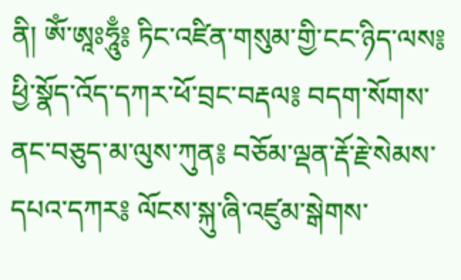ནི། ཨོཾ་ཨཱཿཧཱུྃ༔ ཏིང་འཛིན་གསུམ་གྱི་ངང་ཉིད་ལས༔ ཕྱི་སྣོད་འོད་དཀར་ཕོ་བྲང་བརྡལ༔ བདག་སོགས་ནང་བཅུད་མ་ལུས་ཀུན༔ བཅོམ་ལྡན་རྡོ་རྗེ་སེམས་དཔའ་དཀར༔ ལོངས་སྐུ་ཞི་འཛུམ་སྒེགས་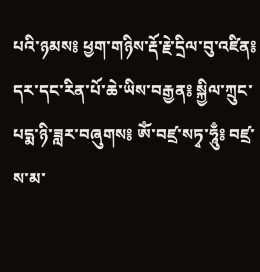པའི་ཉམས༔ ཕྱག་གཉིས་རྡོ་རྗེ་དྲིལ་བུ་འཛིན༔ དར་དང་རིན་པོ་ཆེ་ཡིས་བརྒྱན༔ སྐྱིལ་ཀྲུང་པདྨ་ཉི་ཟླར་བཞུགས༔ ཨོཾ་བཛྲ་སཏྭ་ཧཱུྃ༔ བཛྲ་ས་མ་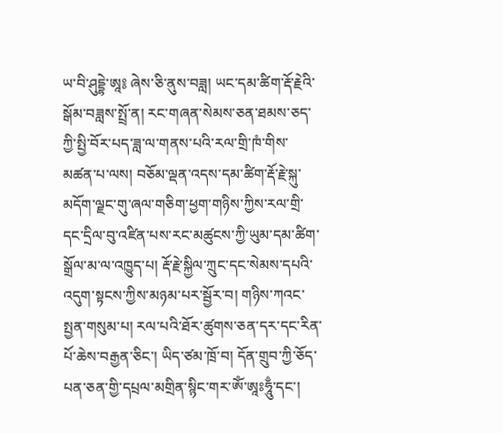ཡ་བི་ཤུདྡྷེ་ཨཱ༔ ཞེས་ཅི་ནུས་བཟླ། ཡང་དམ་ཚིག་རྡོ་རྗེའི་སྒོམ་བཟླས་སྤྲོ་ན། རང་གཞན་སེམས་ཅན་ཐམས་ཅད་ཀྱི་སྤྱི་བོར་པད་ཟླ་ལ་གནས་པའི་རལ་གྲི་ཁཾ་གིས་མཚན་པ་ལས། བཅོམ་ལྡན་འདས་དམ་ཚིག་རྡོ་རྗེ་སྐུ་མདོག་ལྗང་གུ་ཞལ་གཅིག་ཕྱག་གཉིས་ཀྱིས་རལ་གྲི་དང་དྲིལ་བུ་འཛིན་པས་རང་མཚུངས་ཀྱི་ཡུམ་དམ་ཚིག་སྒྲོལ་མ་ལ་འཁྱུད་པ། རྡོ་རྗེ་སྐྱིལ་ཀྲུང་དང་སེམས་དཔའི་འདུག་སྟངས་ཀྱིས་མཉམ་པར་སྦྱོར་བ། གཉིས་ཀའང་སྤྱན་གསུམ་པ། རལ་པའི་ཐོར་ཚུགས་ཅན་དར་དང་རིན་པོ་ཆེས་བརྒྱན་ཅིང་། ཡིད་ཙམ་ཁྲོ་བ། དོན་གྲུབ་ཀྱི་ཅོད་པན་ཅན་གྱི་དཔྲལ་མགྲིན་སྙིང་གར་ཨོཾ་ཨཱཿཧཱུྃ་དང་།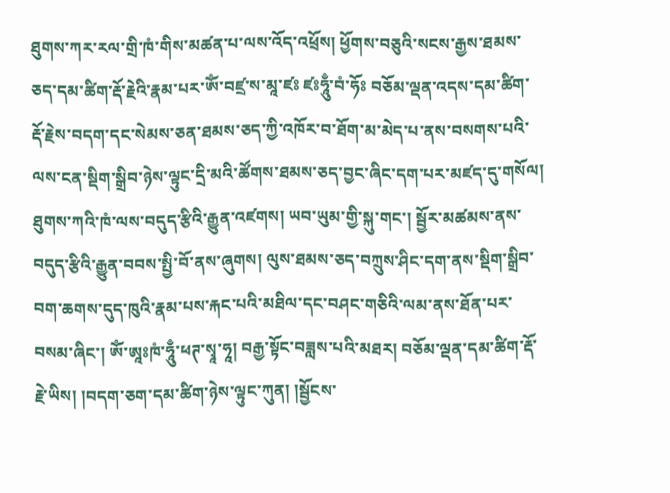ཐུགས་ཀར་རལ་གྲི་ཁཾ་གིས་མཚན་པ་ལས་འོད་འཕྲོས། ཕྱོགས་བཅུའི་སངས་རྒྱས་ཐམས་ཅད་དམ་ཚིག་རྡོ་རྗེའི་རྣམ་པར་ཨོཾ་བཛྲ་ས་མཱ་ཛཿ ཛཿཧཱུྃ་བཾ་ཧོཿ བཅོམ་ལྡན་འདས་དམ་ཚིག་རྡོ་རྗེས་བདག་དང་སེམས་ཅན་ཐམས་ཅད་ཀྱི་འཁོར་བ་ཐོག་མ་མེད་པ་ནས་བསགས་པའི་ལས་ངན་སྡིག་སྒྲིབ་ཉེས་ལྟུང་དྲི་མའི་ཚོགས་ཐམས་ཅད་བྱང་ཞིང་དག་པར་མཛད་དུ་གསོལ། ཐུགས་ཀའི་ཁཾ་ལས་བདུད་རྩིའི་རྒྱུན་འཛགས། ཡབ་ཡུམ་གྱི་སྐུ་གང་། སྦྱོར་མཚམས་ནས་བདུད་རྩིའི་རྒྱུན་བབས་སྤྱི་བོ་ནས་ཞུགས། ལུས་ཐམས་ཅད་བཀྲུས་ཤིང་དག་ནས་སྡིག་སྒྲིབ་བག་ཆགས་དུད་ཁུའི་རྣམ་པས་རྐང་པའི་མཐིལ་དང་བཤང་གཅིའི་ལམ་ནས་ཐོན་པར་བསམ་ཞིང་། ཨོཾ་ཨཱཿཁཾ་ཧཱུྃ་ཕཊ་སྭཱ་ཧཱ། བརྒྱ་སྟོང་བཟླས་པའི་མཐར། བཅོམ་ལྡན་དམ་ཚིག་རྡོ་རྗེ་ཡིས། །བདག་ཅག་དམ་ཚིག་ཉེས་ལྟུང་ཀུན། །སྦྱོངས་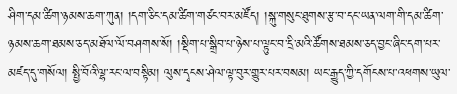ཤིག་དམ་ཚིག་ཉམས་ཆག་ཀུན། །དག་ཅིང་དམ་ཚིག་གཙང་བར་མཛོད། །སྐུ་གསུང་ཐུགས་རྩ་བ་དང་ཡན་ལག་གི་དམ་ཚིག་ཉམས་ཆག་ཐམས་ཅད་མཐོལ་ལོ་བཤགས་སོ། །སྡིག་པ་སྒྲིབ་པ་ཉེས་པ་ལྟུང་བ་དྲི་མའི་ཚོགས་ཐམས་ཅད་བྱང་ཞིང་དག་པར་མཛད་དུ་གསོལ། སྤྱི་བོའི་ལྷ་རང་ལ་བསྟིམ། ལུས་དྭངས་ཤེལ་ལྟ་བུར་གྱུར་པར་བསམ། ཡང་རྒྱུད་ཀྱི་དགོངས་པ་འཕགས་ཡུལ་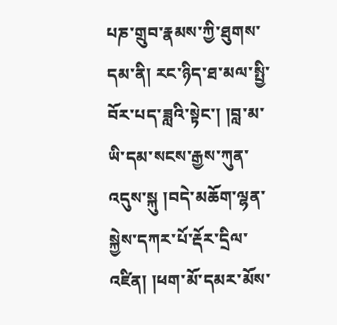པཎ་གྲུབ་རྣམས་ཀྱི་ཐུགས་དམ་ནི། རང་ཉིད་ཐ་མལ་སྤྱི་བོར་པད་ཟླའི་སྟེང་། །བླ་མ་ཡི་དམ་སངས་རྒྱས་ཀུན་འདུས་སྐུ །བདེ་མཆོག་ལྷན་སྐྱེས་དཀར་པོ་རྡོར་དྲིལ་འཛིན། །ཕག་མོ་དམར་མོས་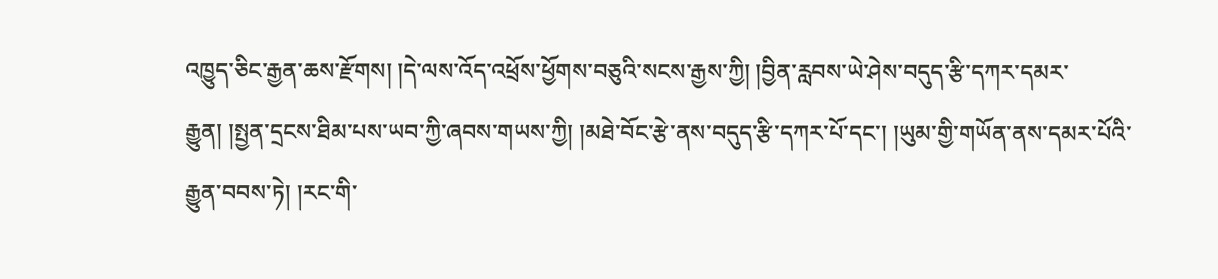འཁྱུད་ཅིང་རྒྱན་ཆས་རྫོགས། །དེ་ལས་འོད་འཕྲོས་ཕྱོགས་བཅུའི་སངས་རྒྱས་ཀྱི། །བྱིན་རླབས་ཡེ་ཤེས་བདུད་རྩི་དཀར་དམར་རྒྱུན། །སྤྱན་དྲངས་ཐིམ་པས་ཡབ་ཀྱི་ཞབས་གཡས་ཀྱི། །མཐེ་བོང་རྩེ་ནས་བདུད་རྩི་དཀར་པོ་དང་། །ཡུམ་གྱི་གཡོན་ནས་དམར་པོའི་རྒྱུན་བབས་ཏེ། །རང་གི་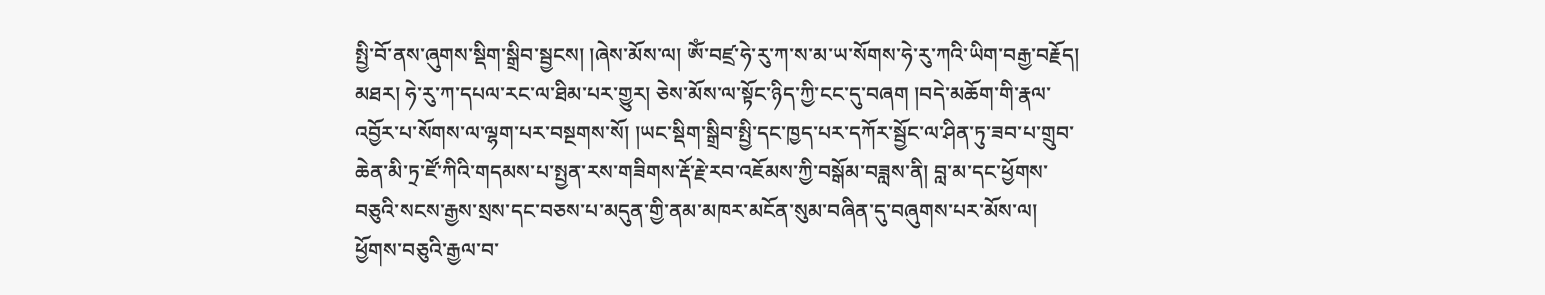སྤྱི་བོ་ནས་ཞུགས་སྡིག་སྒྲིབ་སྦྱངས། །ཞེས་མོས་ལ། ཨོཾ་བཛྲ་ཧེ་རུ་ཀ་ས་མ་ཡ་སོགས་ཧེ་རུ་ཀའི་ཡིག་བརྒྱ་བརྗོད། མཐར། ཧེ་རུ་ཀ་དཔལ་རང་ལ་ཐིམ་པར་གྱུར། ཅེས་མོས་ལ་སྟོང་ཉིད་ཀྱི་ངང་དུ་བཞག །བདེ་མཆོག་གི་རྣལ་འབྱོར་པ་སོགས་ལ་ལྷག་པར་བསྔགས་སོ། །ཡང་སྡིག་སྒྲིབ་སྤྱི་དང་ཁྱད་པར་དཀོར་སྦྱོང་ལ་ཤིན་ཏུ་ཟབ་པ་གྲུབ་ཆེན་མི་ཏྲ་ཛོ་ཀིའི་གདམས་པ་སྤྱན་རས་གཟིགས་རྡོ་རྗེ་རབ་འཇོམས་ཀྱི་བསྒོམ་བཟླས་ནི། བླ་མ་དང་ཕྱོགས་བཅུའི་སངས་རྒྱས་སྲས་དང་བཅས་པ་མདུན་གྱི་ནམ་མཁར་མངོན་སུམ་བཞིན་དུ་བཞུགས་པར་མོས་ལ། ཕྱོགས་བཅུའི་རྒྱལ་བ་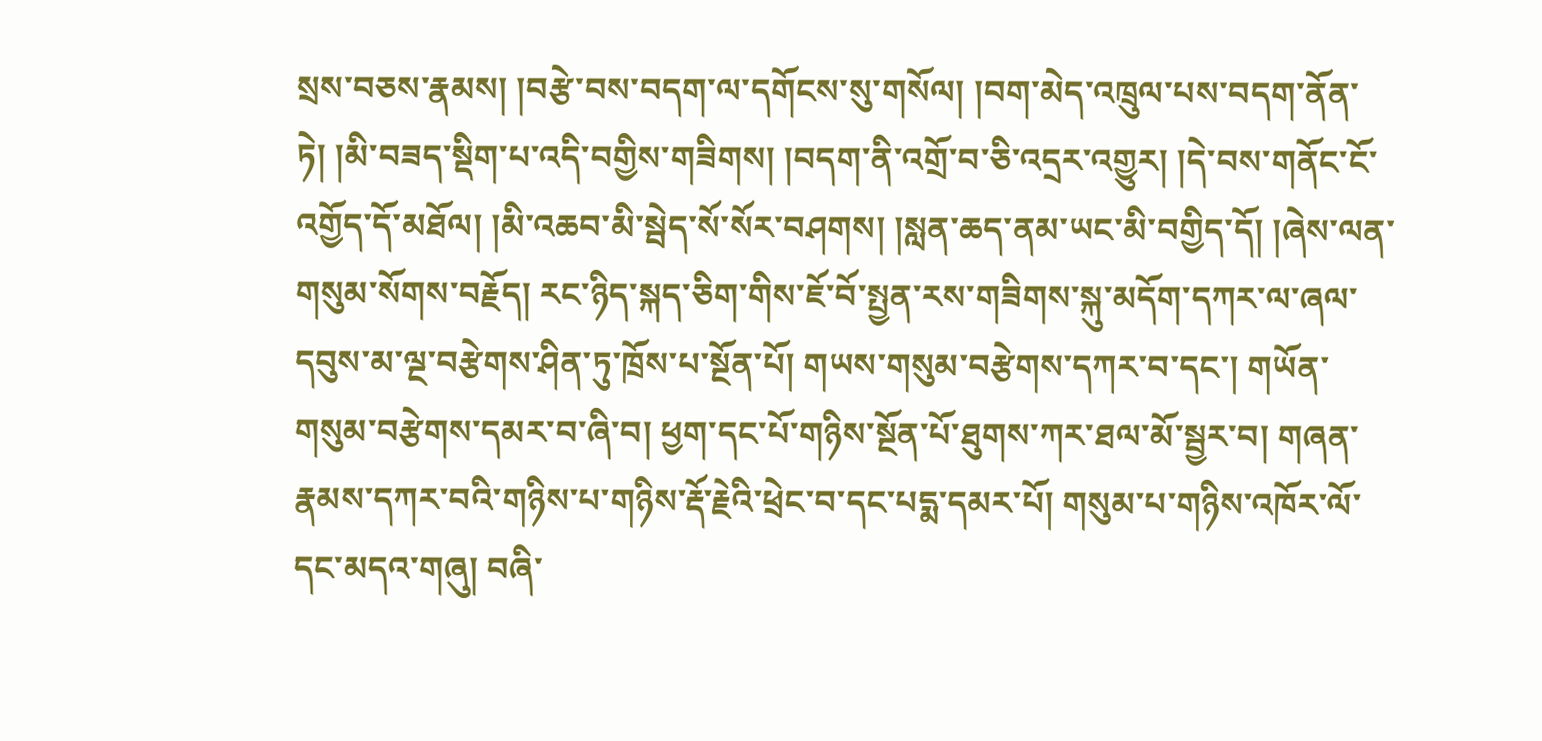སྲས་བཅས་རྣམས། །བརྩེ་བས་བདག་ལ་དགོངས་སུ་གསོལ། །བག་མེད་འཁྲུལ་པས་བདག་ནོན་ཏེ། །མི་བཟད་སྡིག་པ་འདི་བགྱིས་གཟིགས། །བདག་ནི་འགྲོ་བ་ཅི་འདྲར་འགྱུར། །དེ་བས་གནོང་ངོ་འགྱོད་དོ་མཐོལ། །མི་འཆབ་མི་སྦེད་སོ་སོར་བཤགས། །སླན་ཆད་ནམ་ཡང་མི་བགྱིད་དོ། །ཞེས་ལན་གསུམ་སོགས་བརྗོད། རང་ཉིད་སྐད་ཅིག་གིས་ཇོ་བོ་སྤྱན་རས་གཟིགས་སྐུ་མདོག་དཀར་ལ་ཞལ་དབུས་མ་ལྔ་བརྩེགས་ཤིན་ཏུ་ཁྲོས་པ་སྔོན་པོ། གཡས་གསུམ་བརྩེགས་དཀར་བ་དང་། གཡོན་གསུམ་བརྩེགས་དམར་བ་ཞི་བ། ཕྱག་དང་པོ་གཉིས་སྔོན་པོ་ཐུགས་ཀར་ཐལ་མོ་སྦྱར་བ། གཞན་རྣམས་དཀར་བའི་གཉིས་པ་གཉིས་རྡོ་རྗེའི་ཕྲེང་བ་དང་པདྨ་དམར་པོ། གསུམ་པ་གཉིས་འཁོར་ལོ་དང་མདའ་གཞུ། བཞི་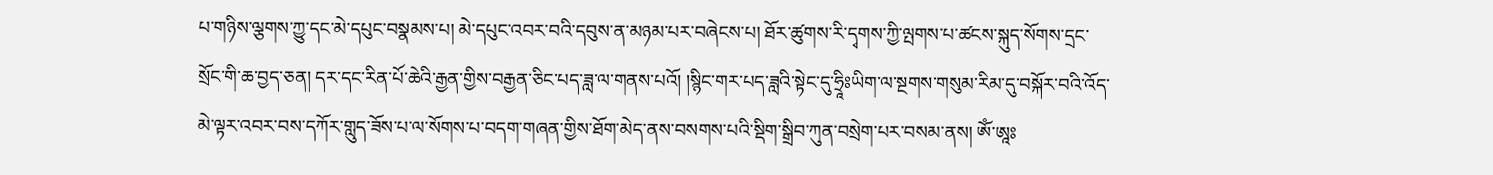པ་གཉིས་ལྕགས་ཀྱུ་དང་མེ་དཔུང་བསྣམས་པ། མེ་དཔུང་འབར་བའི་དབུས་ན་མཉམ་པར་བཞེངས་པ། ཐོར་ཚུགས་རི་དྭགས་ཀྱི་ལྤགས་པ་ཚངས་སྐུད་སོགས་དྲང་སྲོང་གི་ཆ་བྱད་ཅན། དར་དང་རིན་པོ་ཆེའི་རྒྱན་གྱིས་བརྒྱན་ཅིང་པད་ཟླ་ལ་གནས་པའོ། །སྙིང་གར་པད་ཟླའི་སྟེང་དུ་ཧྲཱིཿཡིག་ལ་སྔགས་གསུམ་རིམ་དུ་བསྐོར་བའི་འོད་མེ་ལྟར་འབར་བས་དཀོར་གླུད་ཟོས་པ་ལ་སོགས་པ་བདག་གཞན་གྱིས་ཐོག་མེད་ནས་བསགས་པའི་སྡིག་སྒྲིབ་ཀུན་བསྲེག་པར་བསམ་ནས། ཨོཾ་ཨཱཿ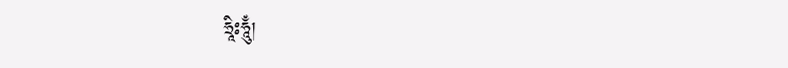ཧྲཱིཿཧཱུྃ།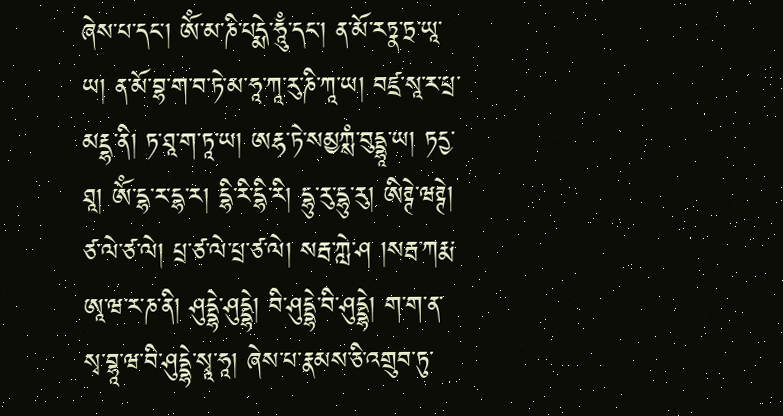ཞེས་པ་དང་། ཨོཾ་མ་ཎི་པདྨེ་ཧཱུྃ་དང་། ན་མོ་རཏྣ་ཏྲ་ཡཱ་ཡ། ན་མོ་བྷ་ག་བ་ཏེ་མ་ཧཱ་ཀཱ་རུ་ཎི་ཀཱ་ཡ། བཛྲ་སཱ་ར་པྲ་མརྡྷ་ནི། ཏ་ཐཱ་ག་ཏཱ་ཡ། ཨརྷ་ཏེ་སམྱཀྶཾ་བུདྡྷཱ་ཡ། ཏདྱ་ཐཱ། ཨོཾ་དྷ་ར་དྷ་ར། དྷི་རི་དྷི་རི། དྷུ་རུ་དྷུ་རུ། ཨིཊྚེ་ཝཊྚེ། ཙ་ལེ་ཙ་ལེ། པྲ་ཙ་ལེ་པྲ་ཙ་ལེ། སརྦ་ཀླེ་ཤ །སརྦ་ཀརྨ་ཨཱ་ཝ་ར་ཎ་ནི། ཤུདྡྷེ་ཤུདྡྷེ། བི་ཤུདྡྷེ་བི་ཤུདྡྷེ། ག་ག་ན་སྭ་བྷཱ་ཝ་བི་ཤུདྡྷེ་སྭཱ་ཧཱ། ཞེས་པ་རྣམས་ཅི་འགྲུབ་ཏུ་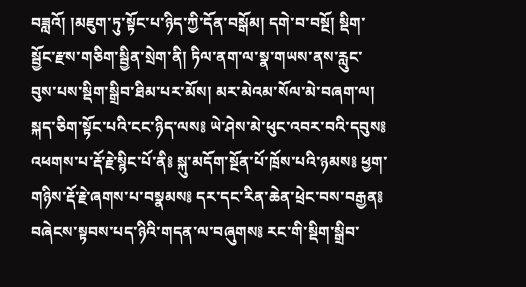བཟླའོ། །མཇུག་ཏུ་སྟོང་པ་ཉིད་ཀྱི་དོན་བསྒོམ། དགེ་བ་བསྔོ། སྡིག་སྦྱོང་རྫས་གཅིག་སྦྱིན་སྲེག་ནི། ཏིལ་ནག་ལ་སྣ་གཡས་ནས་རླུང་བུས་པས་སྡིག་སྒྲིབ་ཐིམ་པར་མོས། མར་མེའམ་སོལ་མེ་བཞག་ལ། སྐད་ཅིག་སྟོང་པའི་ངང་ཉིད་ལས༔ ཡེ་ཤེས་མེ་ཕུང་འབར་བའི་དབུས༔ འཕགས་པ་རྡོ་རྗེ་སྙིང་པོ་ནི༔ སྐུ་མདོག་སྔོན་པོ་ཁྲོས་པའི་ཉམས༔ ཕྱག་གཉིས་རྡོ་རྗེ་ཞགས་པ་བསྣམས༔ དར་དང་རིན་ཆེན་ཕྲེང་བས་བརྒྱན༔ བཞེངས་སྟབས་པད་ཉིའི་གདན་ལ་བཞུགས༔ རང་གི་སྡིག་སྒྲིབ་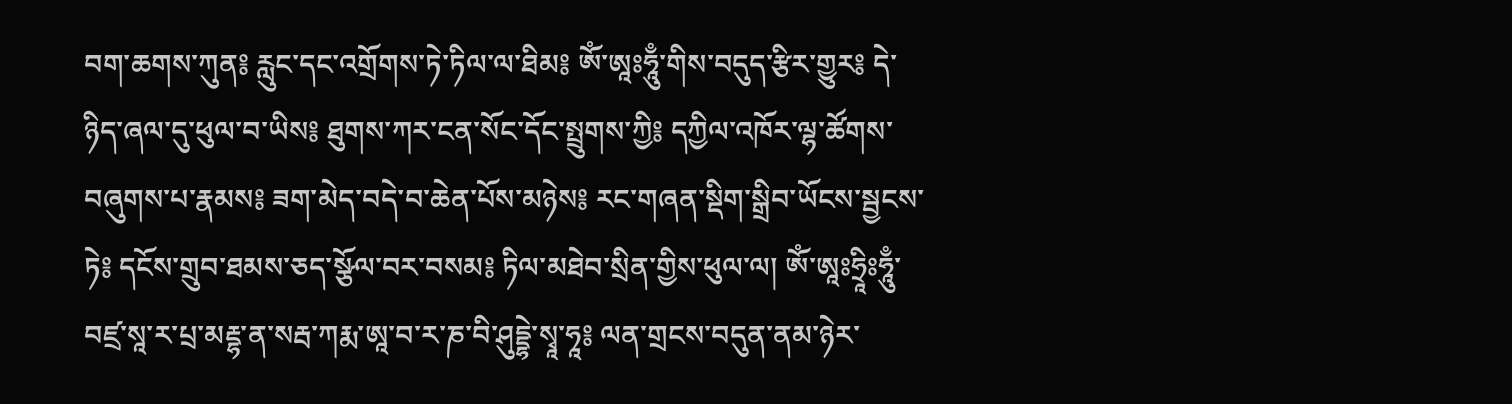བག་ཆགས་ཀུན༔ རླུང་དང་འགྲོགས་ཏེ་ཏིལ་ལ་ཐིམ༔ ཨོཾ་ཨཱཿཧཱུྃ་གིས་བདུད་རྩིར་གྱུར༔ དེ་ཉིད་ཞལ་དུ་ཕུལ་བ་ཡིས༔ ཐུགས་ཀར་ངན་སོང་དོང་སྤྲུགས་ཀྱི༔ དཀྱིལ་འཁོར་ལྷ་ཚོགས་བཞུགས་པ་རྣམས༔ ཟག་མེད་བདེ་བ་ཆེན་པོས་མཉེས༔ རང་གཞན་སྡིག་སྒྲིབ་ཡོངས་སྦྱངས་ཏེ༔ དངོས་གྲུབ་ཐམས་ཅད་སྩོལ་བར་བསམ༔ ཏིལ་མཐེབ་སྲིན་གྱིས་ཕུལ་ལ། ཨོཾ་ཨཱཿཧྲཱིཿཧཱུྃ་བཛྲ་སཱ་ར་པྲ་མརྡྷ་ན་སརྦ་ཀརྨ་ཨཱ་བ་ར་ཎ་བི་ཤུདྡྷེ་སྭཱ་ཧཱ༔ ལན་གྲངས་བདུན་ནམ་ཉེར་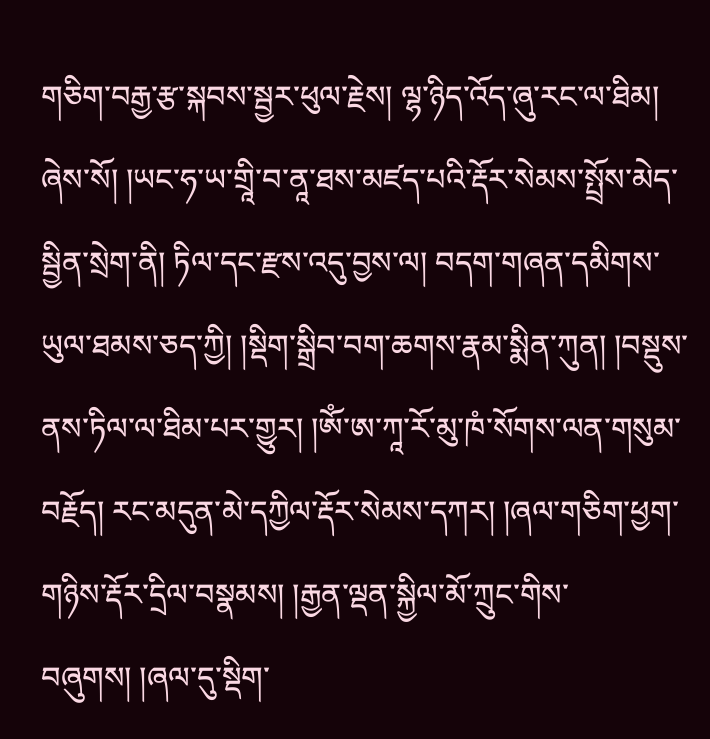གཅིག་བརྒྱ་རྩ་སྐབས་སྦྱར་ཕུལ་རྗེས། ལྷ་ཉིད་འོད་ཞུ་རང་ལ་ཐིམ། ཞེས་སོ། །ཡང་ཧ་ཡ་གྲཱི་བ་ནཱ་ཐས་མཛད་པའི་རྡོར་སེམས་སྤྲོས་མེད་སྦྱིན་སྲེག་ནི། ཏིལ་དང་རྫས་འདུ་བྱས་ལ། བདག་གཞན་དམིགས་ཡུལ་ཐམས་ཅད་ཀྱི། །སྡིག་སྒྲིབ་བག་ཆགས་རྣམ་སྨིན་ཀུན། །བསྡུས་ནས་ཏིལ་ལ་ཐིམ་པར་གྱུར། །ཨོཾ་ཨ་ཀཱ་རོ་མུ་ཁཾ་སོགས་ལན་གསུམ་བརྗོད། རང་མདུན་མེ་དཀྱིལ་རྡོར་སེམས་དཀར། །ཞལ་གཅིག་ཕྱག་གཉིས་རྡོར་དྲིལ་བསྣམས། །རྒྱན་ལྡན་སྐྱིལ་མོ་ཀྲུང་གིས་བཞུགས། །ཞལ་དུ་སྡིག་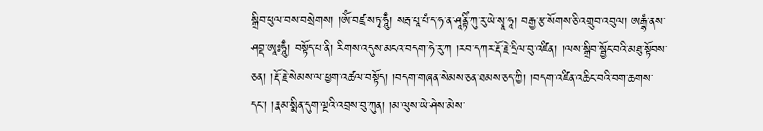སྒྲིབ་ཕུལ་བས་བསྲེགས། །ཨོཾ་བཛྲ་སཏྭ་ཧཱུྃ། སརྦ་པཱ་པཾ་ད་ཧ་ན་ཤཱནྟིཾ་ཀུ་རུ་ཡེ་སྭཱ་ཧཱ། བརྒྱ་རྩ་སོགས་ཅི་འགྲུབ་འབུལ། ཨརྒྷཾ་ནས་ཤབྡ་ཨཱཿཧཱུྃ། བསྟོད་པ་ནི། རིགས་འདུས་མངའ་བདག་ཧེ་རུ་ཀ །རབ་དཀར་རྡོ་རྗེ་དྲིལ་བུ་འཛིན། །ལས་སྒྲིབ་སྦྱོང་བའི་མཐུ་སྟོབས་ཅན། །རྡོ་རྗེ་སེམས་ལ་ཕྱག་འཚལ་བསྟོད། །བདག་གཞན་སེམས་ཅན་ཐམས་ཅད་ཀྱི། །བདག་འཛིན་འཆིང་བའི་བག་ཆགས་དང་། །རྣམ་སྨིན་དུག་ལྔའི་འབྲས་བུ་ཀུན། །མ་ལུས་ཡེ་ཤེས་མེས་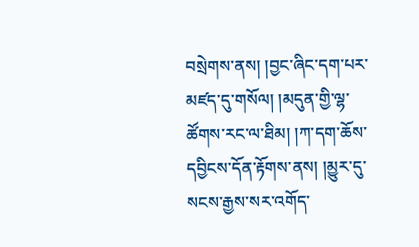བསྲེགས་ནས། །བྱང་ཞིང་དག་པར་མཛད་དུ་གསོལ། །མདུན་གྱི་ལྷ་ཚོགས་རང་ལ་ཐིམ། །ཀ་དག་ཆོས་དབྱིངས་དོན་རྟོགས་ནས། །མྱུར་དུ་སངས་རྒྱས་སར་འགོད་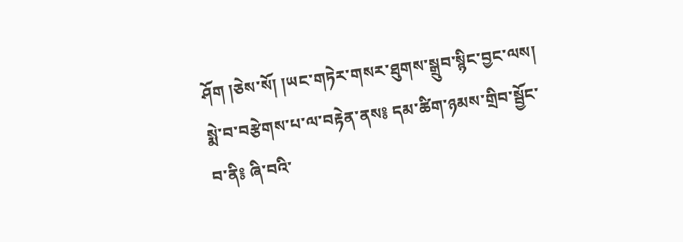ཤོག །ཅེས་སོ། །ཡང་གཏེར་གསར་ཐུགས་སྒྲུབ་སྙིང་བྱང་ལས། སྨེ་བ་བརྩེགས་པ་ལ་བརྟེན་ནས༔ དམ་ཚིག་ཉམས་གྲིབ་སྦྱོང་བ་ནི༔ ཞི་བའི་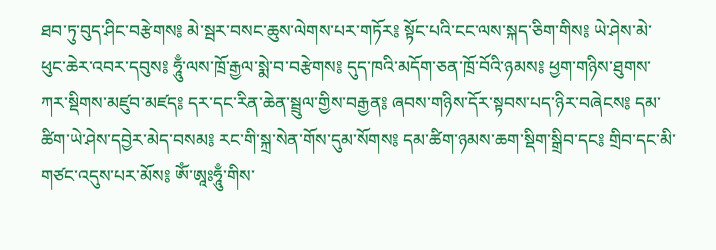ཐབ་ཏུ་བུད་ཤིང་བརྩེགས༔ མེ་སྦར་བསང་ཆུས་ལེགས་པར་གཏོར༔ སྟོང་པའི་ངང་ལས་སྐད་ཅིག་གིས༔ ཡེ་ཤེས་མེ་ཕུང་ཆེར་འབར་དབུས༔ ཧཱུྃ་ལས་ཁྲོ་རྒྱལ་སྨེ་བ་བརྩེགས༔ དུད་ཁའི་མདོག་ཅན་ཁྲོ་བོའི་ཉམས༔ ཕྱག་གཉིས་ཐུགས་ཀར་སྡིགས་མཛུབ་མཛད༔ དར་དང་རིན་ཆེན་སྦྲུལ་གྱིས་བརྒྱན༔ ཞབས་གཉིས་དོར་སྟབས་པད་ཉིར་བཞེངས༔ དམ་ཚིག་ཡེ་ཤེས་དབྱེར་མེད་བསམ༔ རང་གི་སྐྲ་སེན་གོས་དུམ་སོགས༔ དམ་ཚིག་ཉམས་ཆག་སྡིག་སྒྲིབ་དང༔ གྲིབ་དང་མི་གཙང་འདུས་པར་མོས༔ ཨོཾ་ཨཱཿཧཱུྃ་གིས་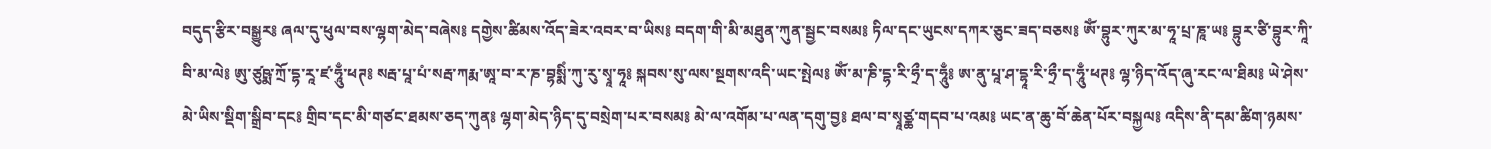བདུད་རྩིར་བསྒྱུར༔ ཞལ་དུ་ཕུལ་བས་ལྷག་མེད་བཞེས༔ དགྱེས་ཚིམས་འོད་ཟེར་འབར་བ་ཡིས༔ བདག་གི་མི་མཐུན་ཀུན་སྦྱང་བསམ༔ ཏིལ་དང་ཡུངས་དཀར་ཅུང་ཟད་བཅས༔ ཨོཾ་བྷུར་ཀུར་མ་ཧཱ་པྲ་ཎཱ་ཡ༔ བྷུར་ཙི་བྷུར་ཀཱི་བི་མ་ལེ༔ ཨུ་ཙུཥྨ་ཀྲོ་དྷ་རཱ་ཛ་ཧཱུྃ་ཕཊ༔ སརྦ་པཱ་པཾ་སརྦ་ཀརྨ་ཨཱ་བ་ར་ཎ་བྷསྨིཾ་ཀུ་རུ་སྭཱ་ཧཱ༔ སྐབས་སུ་ལས་སྔགས་འདི་ཡང་སྤེལ༔ ཨོཾ་མ་ཎི་དྷ་རི་ཧྲྀ་ད་ཧཱུྃ༔ ཨ་ནུ་པཱ་ཤ་དྷཱ་རི་ཧྲྀ་ད་ཧཱུྃ་ཕཊ༔ ལྷ་ཉིད་འོད་ཞུ་རང་ལ་ཐིམ༔ ཡེ་ཤེས་མེ་ཡིས་སྡིག་སྒྲིབ་དང༔ གྲིབ་དང་མི་གཙང་ཐམས་ཅད་ཀུན༔ ལྷག་མེད་ཉིད་དུ་བསྲེག་པར་བསམ༔ མེ་ལ་འགོམ་པ་ལན་དགུ་བྱ༔ ཐལ་བ་སྭཱཙྪ་གདབ་པ་འམ༔ ཡང་ན་ཆུ་བོ་ཆེན་པོར་བསྐྱལ༔ འདིས་ནི་དམ་ཚིག་ཉམས་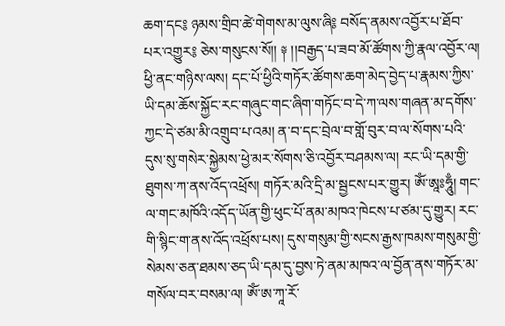ཆག་དང༔ ཉམས་གྲིབ་ཚེ་གེགས་མ་ལུས་ཞི༔ བསོད་ནམས་འབྱོར་པ་ཐོབ་པར་འགྱུར༔ ཅེས་གསུངས་སོ།། ༈ །།བརྒྱད་པ་ཟབ་མོ་ཚོགས་ཀྱི་རྣལ་འབྱོར་ལ། ཕྱི་ནང་གཉིས་ལས། དང་པོ་ཕྱིའི་གཏོར་ཚོགས་ཆག་མེད་བྱེད་པ་རྣམས་ཀྱིས་ཡི་དམ་ཆོས་སྐྱོང་རང་གཞུང་གང་ཞིག་གཏོང་བ་དེ་ཀ་ལས་གཞན་མ་དགོས་ཀྱང་དེ་ཙམ་མི་འགྲུབ་པ་འམ། ན་བ་དང་བྲེལ་བ་གློ་བུར་བ་ལ་སོགས་པའི་དུས་སུ་གསེར་སྐྱེམས་ཕྱེ་མར་སོགས་ཅི་འབྱོར་བཤམས་ལ། རང་ཡི་དམ་གྱི་ཐུགས་ཀ་ནས་འོད་འཕྲོས། གཏོར་མའི་དྲི་མ་སྦྱངས་པར་གྱུར། ཨོཾ་ཨཱཿཧཱུྃ། གང་ལ་གང་མཁོའི་འདོད་ཡོན་གྱི་ཕུང་པོ་ནམ་མཁའ་ཁེངས་པ་ཙམ་དུ་གྱུར། རང་གི་སྙིང་ག་ནས་འོད་འཕྲོས་པས། དུས་གསུམ་གྱི་སངས་རྒྱས་ཁམས་གསུམ་གྱི་སེམས་ཅན་ཐམས་ཅད་ཡི་དམ་དུ་བྱས་ཏེ་ནམ་མཁའ་ལ་བྱོན་ནས་གཏོར་མ་གསོལ་བར་བསམ་ལ། ཨོཾ་ཨ་ཀཱ་རོ་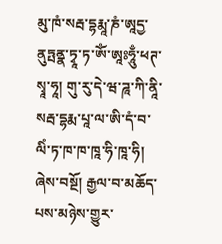མུ་ཁཾ་སརྦ་དྷརྨཱ་ཎཾ་ཨཱདྱ་ནུཏྤནྣ་ཏྭཱ་ཏ་ཨོཾ་ཨཱཿཧཱུྃ་ཕཊ་སྭཱ་ཧཱ། གུ་རུ་དེ་ཝ་ཌཱ་ཀི་ནཱི་སརྦ་དྷརྨ་པཱ་ལ་ཨི་དཾ་བ་ལིཾ་ཏ་ཁ་ཁ་ཁཱ་ཧི་ཁཱ་ཧི། ཞེས་བསྔོ། རྒྱལ་བ་མཆོད་པས་མཉེས་གྱུར་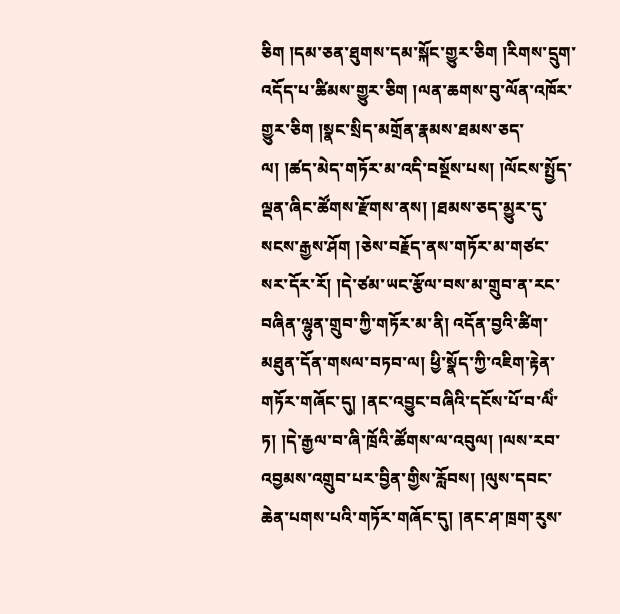ཅིག །དམ་ཅན་ཐུགས་དམ་སྐོང་གྱུར་ཅིག །རིགས་དྲུག་འདོད་པ་ཚིམས་གྱུར་ཅིག །ལན་ཆགས་བུ་ལོན་འཁོར་གྱུར་ཅིག །སྣང་སྲིད་མགྲོན་རྣམས་ཐམས་ཅད་ལ། །ཚད་མེད་གཏོར་མ་འདི་བསྔོས་པས། །ལོངས་སྤྱོད་ལྡན་ཞིང་ཚོགས་རྫོགས་ནས། །ཐམས་ཅད་མྱུར་དུ་སངས་རྒྱས་ཤོག །ཅེས་བརྗོད་ནས་གཏོར་མ་གཙང་སར་དོར་རོ། །དེ་ཙམ་ཡང་རྩོལ་བས་མ་གྲུབ་ན་རང་བཞིན་ལྷུན་གྲུབ་ཀྱི་གཏོར་མ་ནི། འདོན་བྱའི་ཚིག་མཐུན་དོན་གསལ་བཏབ་ལ། ཕྱི་སྣོད་ཀྱི་འཇིག་རྟེན་གཏོར་གཞོང་དུ། །ནང་འབྱུང་བཞིའི་དངོས་པོ་བ་ལིཾ་ཏ། །དེ་རྒྱལ་བ་ཞི་ཁྲོའི་ཚོགས་ལ་འབུལ། །ལས་རབ་འབྱམས་འགྲུབ་པར་བྱིན་གྱིས་རློབས། །ལུས་དབང་ཆེན་པགས་པའི་གཏོར་གཞོང་དུ། །ནང་ཤ་ཁྲག་རུས་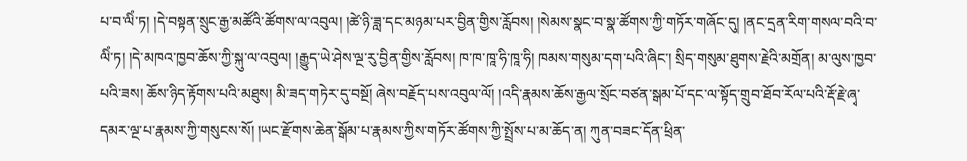པ་བ་ལིཾ་ཏ། །དེ་བསྟན་སྲུང་རྒྱ་མཚོའི་ཚོགས་ལ་འབུལ། །ཚེ་ཉི་ཟླ་དང་མཉམ་པར་བྱིན་གྱིས་རློབས། །སེམས་སྣང་བ་སྣ་ཚོགས་ཀྱི་གཏོར་གཞོང་དུ། །ནང་དྲན་རིག་གསལ་བའི་བ་ལིཾ་ཏ། །དེ་མཁའ་ཁྱབ་ཆོས་ཀྱི་སྐུ་ལ་འབུལ། །རྒྱུད་ཡེ་ཤེས་ལྔ་རུ་བྱིན་གྱིས་རློབས། ཁ་ཁ་ཁཱ་ཧི་ཁཱ་ཧི། ཁམས་གསུམ་དག་པའི་ཞིང་། སྲིད་གསུམ་ཐུགས་རྗེའི་མགྲོན། མ་ལུས་ཁྱབ་པའི་ཟས། ཆོས་ཉིད་རྟོགས་པའི་མཐུས། མི་ཟད་གཏེར་དུ་བསྔོ། ཞེས་བརྗོད་པས་འབུལ་ལོ། །འདི་རྣམས་ཆོས་རྒྱལ་སྲོང་བཙན་སྒམ་པོ་དང་ལ་སྟོད་གྲུབ་ཐོབ་རོལ་པའི་རྡོ་རྗེ་ཞྭ་དམར་ལྔ་པ་རྣམས་ཀྱི་གསུངས་སོ། །ཡང་རྫོགས་ཆེན་སྒོམ་པ་རྣམས་ཀྱིས་གཏོར་ཚོགས་ཀྱི་སྤྲོས་པ་མ་ཆོད་ན། ཀུན་བཟང་དོན་ཕྲིན་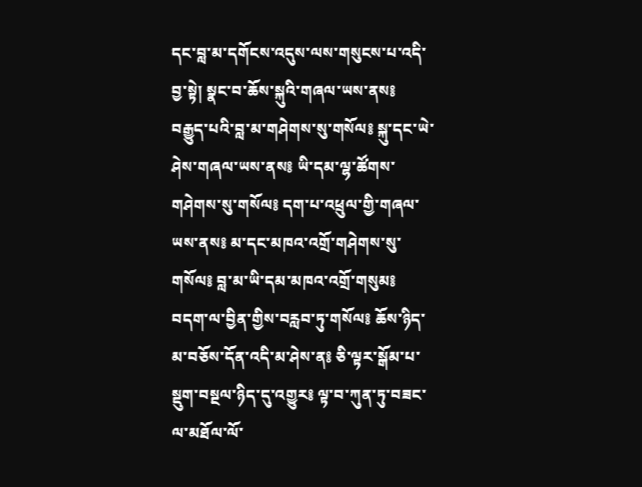དང་བླ་མ་དགོངས་འདུས་ལས་གསུངས་པ་འདི་བྱ་སྟེ། སྣང་བ་ཆོས་སྐུའི་གཞལ་ཡས་ནས༔ བརྒྱུད་པའི་བླ་མ་གཤེགས་སུ་གསོལ༔ སྐུ་དང་ཡེ་ཤེས་གཞལ་ཡས་ནས༔ ཡི་དམ་ལྷ་ཚོགས་གཤེགས་སུ་གསོལ༔ དག་པ་འཕྲུལ་གྱི་གཞལ་ཡས་ནས༔ མ་དང་མཁའ་འགྲོ་གཤེགས་སུ་གསོལ༔ བླ་མ་ཡི་དམ་མཁའ་འགྲོ་གསུམ༔ བདག་ལ་བྱིན་གྱིས་བརླབ་ཏུ་གསོལ༔ ཆོས་ཉིད་མ་བཅོས་དོན་འདི་མ་ཤེས་ན༔ ཅི་ལྟར་སྒོམ་པ་སྡུག་བསྔལ་ཉིད་དུ་འགྱུར༔ ལྟ་བ་ཀུན་ཏུ་བཟང་ལ་མཐོལ་ལོ་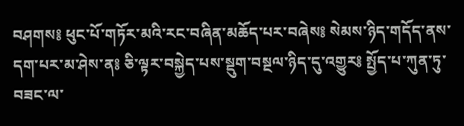བཤགས༔ ཕུང་པོ་གཏོར་མའི་རང་བཞིན་མཆོད་པར་བཞེས༔ སེམས་ཉིད་གདོད་ནས་དག་པར་མ་ཤེས་ན༔ ཅི་ལྟར་བསྐྱེད་པས་སྡུག་བསྔལ་ཉིད་དུ་འགྱུར༔ སྤྱོད་པ་ཀུན་ཏུ་བཟང་ལ་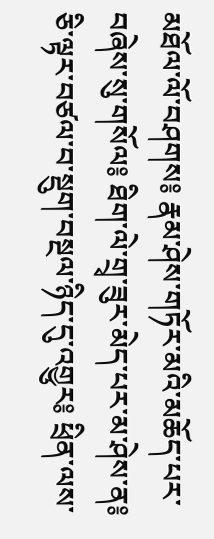མཐོལ་ལོ་བཤགས༔ རྣམ་ཤེས་གཏོར་མའི་མཆོད་པར་བཞེས་སུ་གསོལ༔ ཐིག་ལེ་གྲྭ་ཟུར་མེད་པར་མ་ཤེས་ན༔ ཅི་ལྟར་བཙལ་བ་སྡུག་བསྔལ་ཉིད་དུ་འགྱུར༔ ཕྲིན་ལས་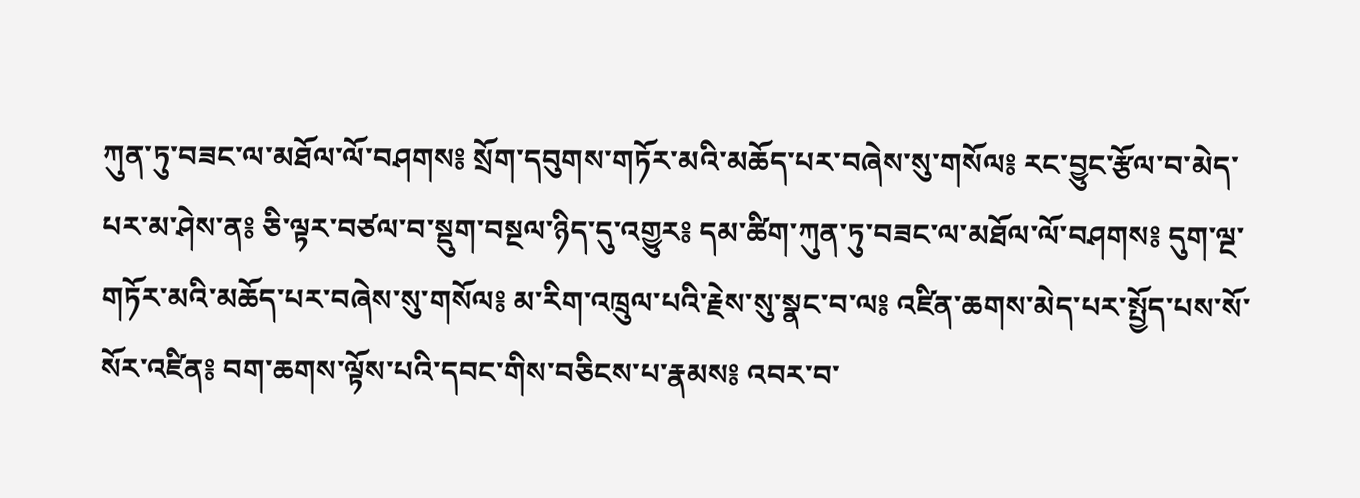ཀུན་ཏུ་བཟང་ལ་མཐོལ་ལོ་བཤགས༔ སྲོག་དབུགས་གཏོར་མའི་མཆོད་པར་བཞེས་སུ་གསོལ༔ རང་བྱུང་རྩོལ་བ་མེད་པར་མ་ཤེས་ན༔ ཅི་ལྟར་བཙལ་བ་སྡུག་བསྔལ་ཉིད་དུ་འགྱུར༔ དམ་ཚིག་ཀུན་ཏུ་བཟང་ལ་མཐོལ་ལོ་བཤགས༔ དུག་ལྔ་གཏོར་མའི་མཆོད་པར་བཞེས་སུ་གསོལ༔ མ་རིག་འཁྲུལ་པའི་རྗེས་སུ་སྣང་བ་ལ༔ འཛིན་ཆགས་མེད་པར་སྤྱོད་པས་སོ་སོར་འཛིན༔ བག་ཆགས་ལྟོས་པའི་དབང་གིས་བཅིངས་པ་རྣམས༔ འབར་བ་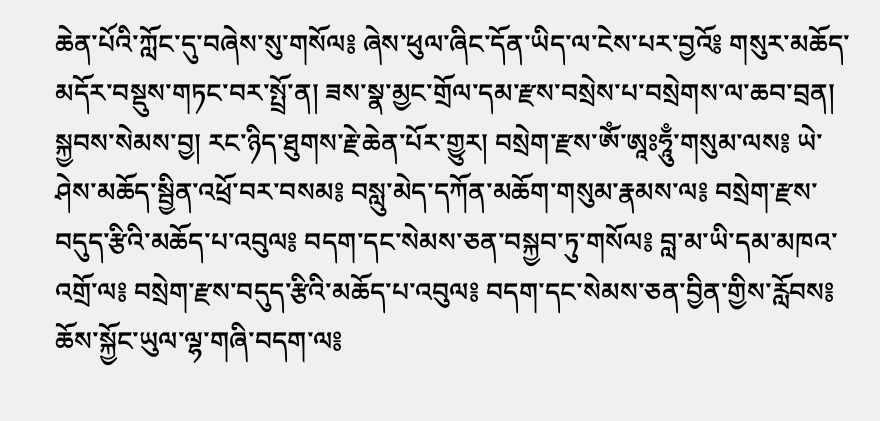ཆེན་པོའི་ཀློང་དུ་བཞེས་སུ་གསོལ༔ ཞེས་ཕུལ་ཞིང་དོན་ཡིད་ལ་ངེས་པར་བྱའོ༔ གསུར་མཆོད་མདོར་བསྡུས་གཏང་བར་སྤྲོ་ན། ཟས་སྣ་མྱང་གྲོལ་དམ་རྫས་བསྲེས་པ་བསྲེགས་ལ་ཆབ་བྲན། སྐྱབས་སེམས་བྱ། རང་ཉིད་ཐུགས་རྗེ་ཆེན་པོར་གྱུར། བསྲེག་རྫས་ཨོཾ་ཨཱཿཧཱུྃ་གསུམ་ལས༔ ཡེ་ཤེས་མཆོད་སྦྱིན་འཕྲོ་བར་བསམ༔ བསླུ་མེད་དཀོན་མཆོག་གསུམ་རྣམས་ལ༔ བསྲེག་རྫས་བདུད་རྩིའི་མཆོད་པ་འབུལ༔ བདག་དང་སེམས་ཅན་བསྐྱབ་ཏུ་གསོལ༔ བླ་མ་ཡི་དམ་མཁའ་འགྲོ་ལ༔ བསྲེག་རྫས་བདུད་རྩིའི་མཆོད་པ་འབུལ༔ བདག་དང་སེམས་ཅན་བྱིན་གྱིས་རློབས༔ ཆོས་སྐྱོང་ཡུལ་ལྷ་གཞི་བདག་ལ༔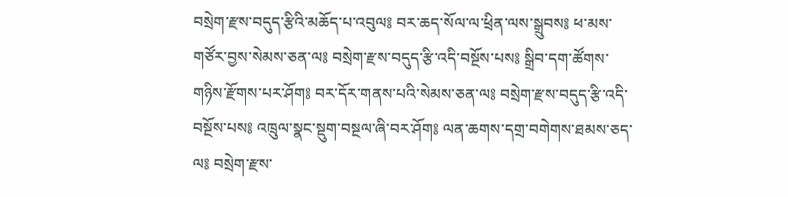བསྲེག་རྫས་བདུད་རྩིའི་མཆོད་པ་འབུལ༔ བར་ཆད་སོལ་ལ་ཕྲིན་ལས་སྒྲུབས༔ ཕ་མས་གཙོར་བྱས་སེམས་ཅན་ལ༔ བསྲེག་རྫས་བདུད་རྩི་འདི་བསྔོས་པས༔ སྒྲིབ་དག་ཚོགས་གཉིས་རྫོགས་པར་ཤོག༔ བར་དོར་གནས་པའི་སེམས་ཅན་ལ༔ བསྲེག་རྫས་བདུད་རྩི་འདི་བསྔོས་པས༔ འཁྲུལ་སྣང་སྡུག་བསྔལ་ཞི་བར་ཤོག༔ ལན་ཆགས་དགྲ་བགེགས་ཐམས་ཅད་ལ༔ བསྲེག་རྫས་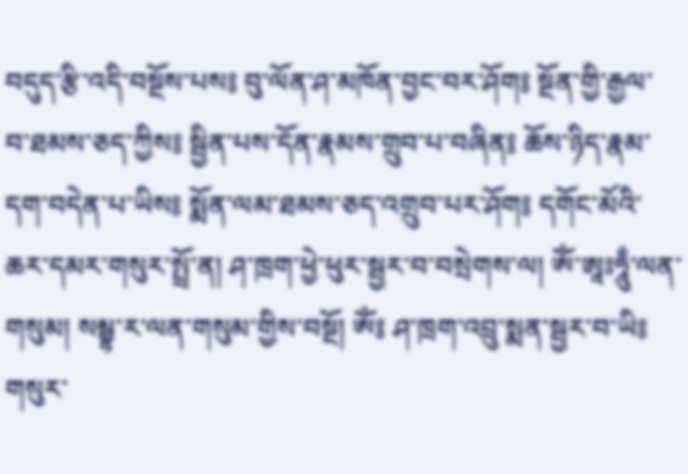བདུད་རྩི་འདི་བསྔོས་པས༔ བུ་ལོན་ཤ་མཁོན་བྱང་བར་ཤོག༔ སྔོན་གྱི་རྒྱལ་བ་ཐམས་ཅད་ཀྱིས༔ སྦྱིན་པས་དོན་རྣམས་གྲུབ་པ་བཞིན༔ ཆོས་ཉིད་རྣམ་དག་བདེན་པ་ཡིས༔ སྨོན་ལམ་ཐམས་ཅད་འགྲུབ་པར་ཤོག༔ དགོང་མོའི་ཆར་དམར་གསུར་སྤྲོ་ན། ཤ་ཁྲག་ཕྱེ་ཕུར་སྦྱར་བ་བསྲེགས་ལ། ཨོཾ་ཨཱཿཧཱུྃ་ལན་གསུམ། སམྦྷ་ར་ལན་གསུམ་གྱིས་བསྔོ། ཨོཾ༔ ཤ་ཁྲག་འབྲུ་སྨན་སྦྱར་བ་ཡི༔ གསུར་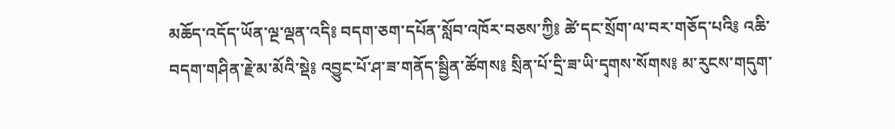མཆོད་འདོད་ཡོན་ལྔ་ལྡན་འདི༔ བདག་ཅག་དཔོན་སློབ་འཁོར་བཅས་ཀྱི༔ ཚེ་དང་སྲོག་ལ་བར་གཅོད་པའི༔ འཆི་བདག་གཤིན་རྗེ་མ་མོའི་སྡེ༔ འབྱུང་པོ་ཤ་ཟ་གནོད་སྦྱིན་ཚོགས༔ སྲིན་པོ་དྲི་ཟ་ཡི་དྭགས་སོགས༔ མ་རུངས་གདུག་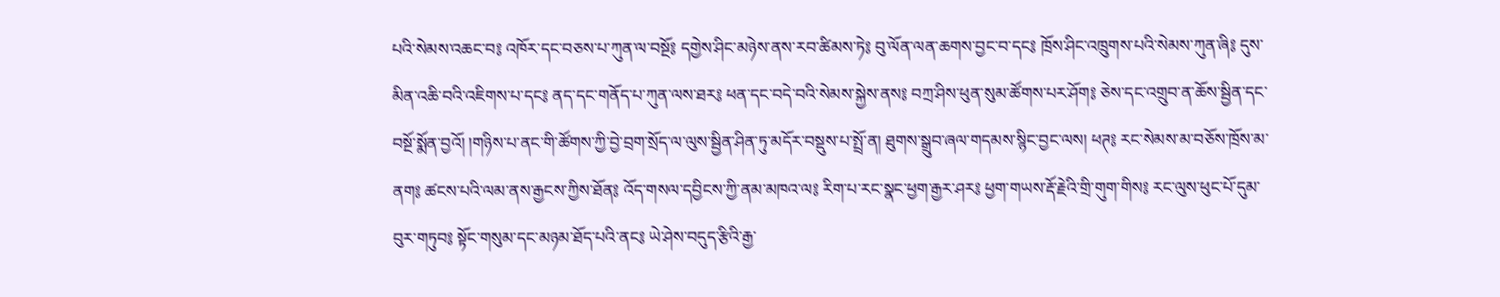པའི་སེམས་འཆང་བ༔ འཁོར་དང་བཅས་པ་ཀུན་ལ་བསྔོ༔ དགྱེས་ཤིང་མཉེས་ནས་རབ་ཚིམས་ཏེ༔ བུ་ལོན་ལན་ཆགས་བྱང་བ་དང༔ ཁྲོས་ཤིང་འཁྲུགས་པའི་སེམས་ཀུན་ཞི༔ དུས་མིན་འཆི་བའི་འཇིགས་པ་དང༔ ནད་དང་གནོད་པ་ཀུན་ལས་ཐར༔ ཕན་དང་བདེ་བའི་སེམས་སྐྱེས་ནས༔ བཀྲ་ཤིས་ཕུན་སུམ་ཚོགས་པར་ཤོག༔ ཅེས་དང་འགྲུབ་ན་ཆོས་སྦྱིན་དང་བསྔོ་སྨོན་བྱའོ། །གཉིས་པ་ནང་གི་ཚོགས་ཀྱི་བྱེ་བྲག་སྲོད་ལ་ལུས་སྦྱིན་ཤིན་ཏུ་མདོར་བསྡུས་པ་སྤྲོ་ན། ཐུགས་སྒྲུབ་ཞལ་གདམས་སྙིང་བྱང་ལས། ཕཊ༔ རང་སེམས་མ་བཅོས་ཁྲོས་མ་ནག༔ ཚངས་པའི་ལམ་ནས་རྒྱངས་ཀྱིས་ཐོན༔ འོད་གསལ་དབྱིངས་ཀྱི་ནམ་མཁའ་ལ༔ རིག་པ་རང་སྣང་ཕྱག་རྒྱར་ཤར༔ ཕྱག་གཡས་རྡོ་རྗེའི་གྲི་གུག་གིས༔ རང་ལུས་ཕུང་པོ་དུམ་བུར་གཏུབ༔ སྟོང་གསུམ་དང་མཉམ་ཐོད་པའི་ནང༔ ཡེ་ཤེས་བདུད་རྩིའི་རྒྱ་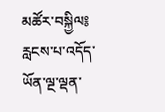མཚོར་བསྐྱིལ༔ རླངས་པ་འདོད་ཡོན་ལྔ་ལྡན་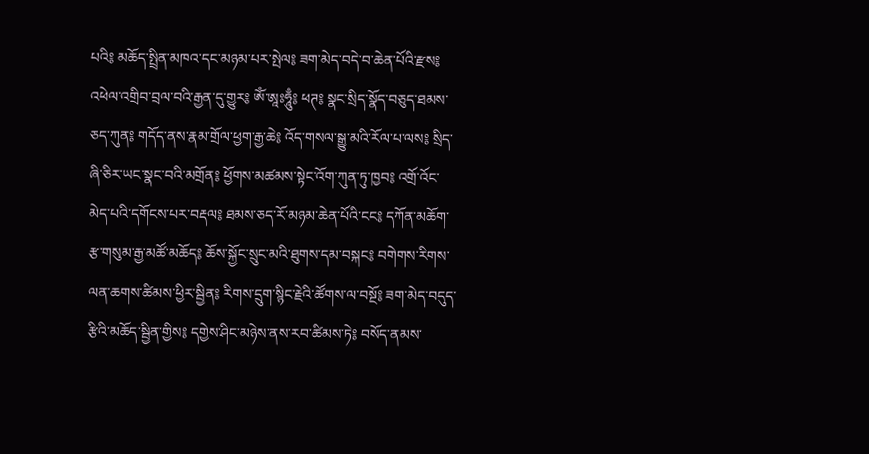པའི༔ མཆོད་སྤྲིན་མཁའ་དང་མཉམ་པར་སྤེལ༔ ཟག་མེད་བདེ་བ་ཆེན་པོའི་རྫས༔ འཕེལ་འགྲིབ་བྲལ་བའི་རྒྱན་དུ་གྱུར༔ ཨོཾ་ཨཱཿཧཱུྃ༔ ཕཊ༔ སྣང་སྲིད་སྣོད་བཅུད་ཐམས་ཅད་ཀུན༔ གདོད་ནས་རྣམ་གྲོལ་ཕྱག་རྒྱ་ཆེ༔ འོད་གསལ་སྒྱུ་མའི་རོལ་པ་ལས༔ སྲིད་ཞི་ཅིར་ཡང་སྣང་བའི་མགྲོན༔ ཕྱོགས་མཚམས་སྟེང་འོག་ཀུན་ཏུ་ཁྱབ༔ འགྲོ་འོང་མེད་པའི་དགོངས་པར་བརྡལ༔ ཐམས་ཅད་རོ་མཉམ་ཆེན་པོའི་ངང༔ དཀོན་མཆོག་རྩ་གསུམ་རྒྱ་མཚོ་མཆོད༔ ཆོས་སྐྱོང་སྲུང་མའི་ཐུགས་དམ་བསྐང༔ བགེགས་རིགས་ལན་ཆགས་ཚིམས་ཕྱིར་སྦྱིན༔ རིགས་དྲུག་སྙིང་རྗེའི་ཚོགས་ལ་བསྔོ༔ ཟག་མེད་བདུད་རྩིའི་མཆོད་སྦྱིན་གྱིས༔ དགྱེས་ཤིང་མཉེས་ནས་རབ་ཚིམས་ཏེ༔ བསོད་ནམས་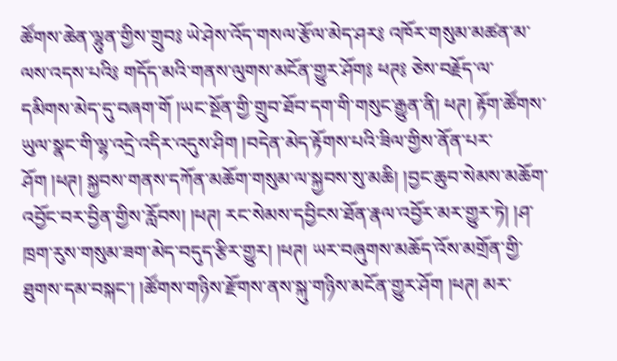ཚོགས་ཆེན་ལྷུན་གྱིས་གྲུབ༔ ཡེ་ཤེས་འོད་གསལ་རྩོལ་མེད་ཤར༔ འཁོར་གསུམ་མཚན་མ་ལས་འདས་པའི༔ གདོད་མའི་གནས་ལུགས་མངོན་གྱུར་ཤོག༔ ཕཊ༔ ཅེས་བརྗོད་ལ་དམིགས་མེད་དུ་བཞག་གོ །ཡང་སྔོན་གྱི་གྲུབ་ཐོབ་དག་གི་གསུང་རྒྱུན་ནི། ཕཊ། རྟོག་ཚོགས་ཡུལ་སྣང་གི་ལྷ་འདྲེ་འདིར་འདུས་ཤིག །བདེན་མེད་རྟོགས་པའི་ཟིལ་གྱིས་ནོན་པར་ཤོག །ཕཊ། སྐྱབས་གནས་དཀོན་མཆོག་གསུམ་ལ་སྐྱབས་སུ་མཆི། །བྱང་ཆུབ་སེམས་མཆོག་འབྱོང་བར་བྱིན་གྱིས་རློབས། །ཕཊ། རང་སེམས་དབྱིངས་ཐོན་རྣལ་འབྱོར་མར་གྱུར་ཏེ། །ཤ་ཁྲག་རུས་གསུམ་ཟག་མེད་བདུད་རྩིར་གྱུར། །ཕཊ། ཡར་བཞུགས་མཆོད་འོས་མགྲོན་གྱི་ཐུགས་དམ་བསྐང་། །ཚོགས་གཉིས་རྫོགས་ནས་སྐུ་གཉིས་མངོན་གྱུར་ཤོག །ཕཊ། མར་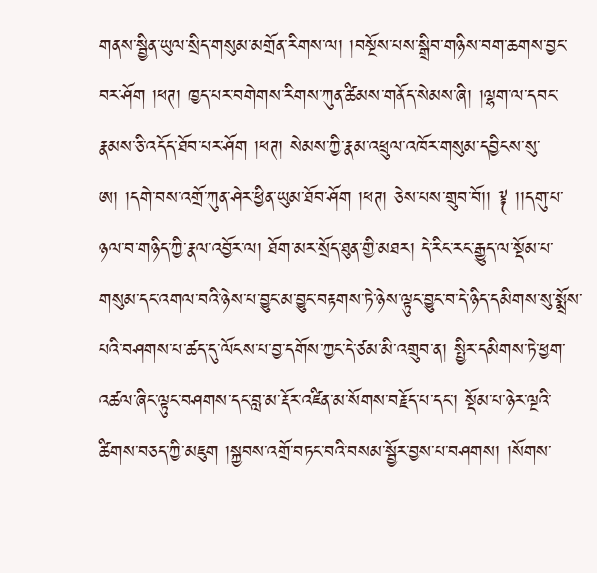གནས་སྦྱིན་ཡུལ་སྲིད་གསུམ་མགྲོན་རིགས་ལ། །བསྔོས་པས་སྒྲིབ་གཉིས་བག་ཆགས་བྱང་བར་ཤོག །ཕཊ། ཁྱད་པར་བགེགས་རིགས་ཀུན་ཚིམས་གནོད་སེམས་ཞི། །ལྷག་ལ་དབང་རྣམས་ཅི་འདོད་ཐོབ་པར་ཤོག །ཕཊ། སེམས་ཀྱི་རྣམ་འཕྲུལ་འཁོར་གསུམ་དབྱིངས་སུ་ཨ། །དགེ་བས་འགྲོ་ཀུན་ཤེར་ཕྱིན་ཡུམ་ཐོབ་ཤོག །ཕཊ། ཅེས་པས་གྲུབ་བོ།། ༈ །།དགུ་པ་ཉལ་བ་གཉིད་ཀྱི་རྣལ་འབྱོར་ལ། ཐོག་མར་སྲོད་ཐུན་གྱི་མཐར། དེ་རིང་རང་རྒྱུད་ལ་སྡོམ་པ་གསུམ་དང་འགལ་བའི་ཉེས་པ་བྱུང་མ་བྱུང་བརྟགས་ཏེ་ཉེས་ལྟུང་བྱུང་བ་དེ་ཉིད་དམིགས་སུ་སྨྲོས་པའི་བཤགས་པ་ཚད་དུ་ལོངས་པ་བྱ་དགོས་ཀྱང་དེ་ཙམ་མི་འགྲུབ་ན། སྤྱིར་དམིགས་ཏེ་ཕྱག་འཚལ་ཞིང་ལྟུང་བཤགས་དང་བླ་མ་རྡོར་འཛིན་མ་སོགས་བརྗོད་པ་དང་། སྡོམ་པ་ཉེར་ལྔའི་ཚིགས་བཅད་ཀྱི་མཇུག །སྐྱབས་འགྲོ་བཏང་བའི་བསམ་སྦྱོར་བྱས་པ་བཤགས། །སོགས་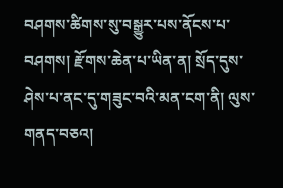བཤགས་ཚིགས་སུ་བསྒྱུར་པས་ནོངས་པ་བཤགས། རྫོགས་ཆེན་པ་ཡིན་ན། སྲོད་དུས་ཤེས་པ་ནང་དུ་གཟུང་བའི་མན་ངག་ནི། ལུས་གནད་བཅའ།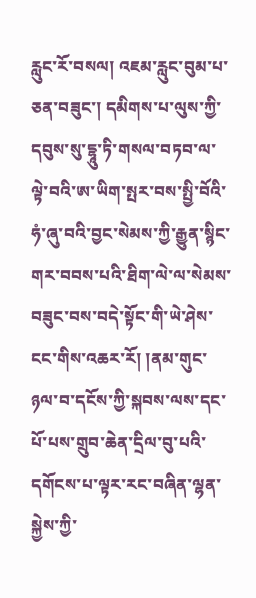རླུང་རོ་བསལ། འཇམ་རླུང་བུམ་པ་ཅན་བཟུང་། དམིགས་པ་ལུས་ཀྱི་དབུས་སུ་དྷཱུ་ཏི་གསལ་བཏབ་ལ་ལྟེ་བའི་ཨ་ཡིག་སྤར་བས་སྤྱི་བོའི་ཧཾ་ཞུ་བའི་བྱང་སེམས་ཀྱི་རྒྱུན་སྙིང་གར་བབས་པའི་ཐིག་ལེ་ལ་སེམས་བཟུང་བས་བདེ་སྟོང་གི་ཡེ་ཤེས་ངང་གིས་འཆར་རོ། །ནམ་གུང་ཉལ་བ་དངོས་ཀྱི་སྐབས་ལས་དང་པོ་པས་གྲུབ་ཆེན་དྲིལ་བུ་པའི་དགོངས་པ་ལྟར་རང་བཞིན་ལྷན་སྐྱེས་ཀྱི་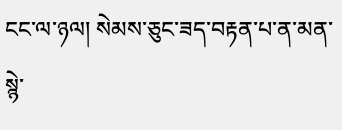ངང་ལ་ཉལ། སེམས་ཅུང་ཟད་བརྟན་པ་ན་མན་སྙེ་